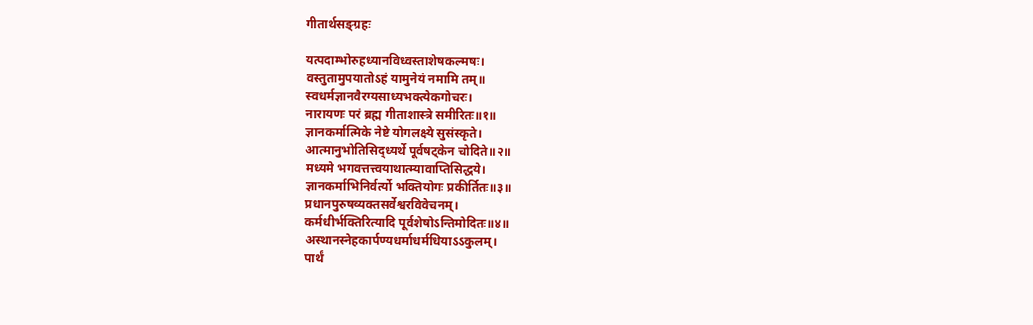गीतार्थसङ्ग्रहः

यत्पदाम्भोरुहध्यानविध्वस्ताशेषकल्मषः।
वस्तुतामुपयातोऽहं यामुनेयं नमामि तम्॥
स्वधर्मज्ञानवैरग्यसाध्यभक्त्येकगोचरः।
नारायणः परं ब्रह्म गीताशास्त्रे समीरितः॥१॥
ज्ञानकर्मात्मिके नेष्टे योगलक्ष्ये सुसंस्कृते।
आत्मानुभोतिसिद्‌ध्यर्थे पूर्वषट्केन चोदिते॥२॥
मध्यमे भगवत्तत्त्वयाथात्म्यावाप्तिसिद्धये।
ज्ञानकर्माभिनिर्वर्त्यो भक्तियोगः प्रकीर्तितः॥३॥
प्रधानपुरुषव्यक्तसर्वेश्वरविवेचनम्।
कर्मधीर्भक्तिरित्यादि पूर्वशेषोऽन्तिमोदितः॥४॥
अस्थानस्नेहकार्पण्यधर्माधर्मधियाऽऽकुलम्।
पार्थं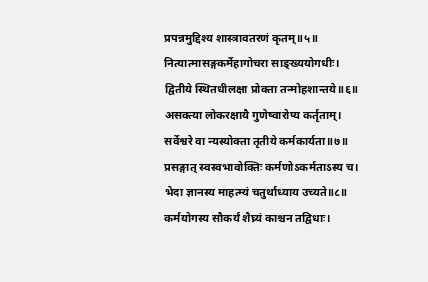प्रपन्नमुद्दिश्य शास्त्रावतरणं कृतम्॥५॥
नित्यात्मासङ्गकर्मेहागोचरा साङ्ख्ययोगधीः।
द्वितीये स्थितधीलक्षा प्रोक्ता तन्मोहशान्तये॥६॥
असक्त्या लोकरक्षायै गुणेष्वारोप्य कर्तृताम्।
सर्वेश्वरे वा न्यस्योक्ता तृतीये कर्मकार्यता॥७॥
प्रसङ्गात् स्वस्वभावोक्तिः कर्मणोऽकर्मताऽस्य च।
भेदा ज्ञानस्य माहत्म्यं चतुर्थाध्याय उच्यते॥८॥
कर्मयोगस्य सौकर्यं शैघ्र्यं काश्चन तद्विधाः।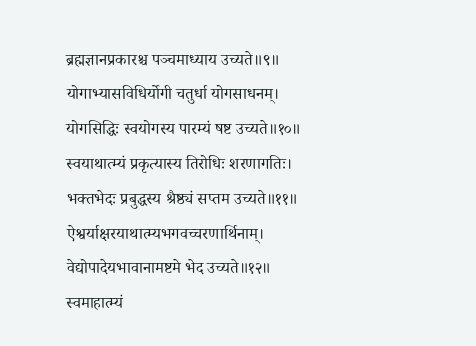ब्रह्मज्ञानप्रकारश्च पञ्चमाध्याय उच्यते॥९॥
योगाभ्यासविधिर्योगी चतुर्धा योगसाधनम्।
योगसिद्धिः स्वयोगस्य पारम्यं षष्ट उच्यते॥१०॥
स्वयाथात्म्यं प्रकृत्यास्य तिरोधिः शरणागतिः।
भक्तभेदः प्रबुद्धस्य श्रैष्ठ्यं सप्तम उच्यते॥११॥
ऐश्वर्याक्षरयाथात्म्यभगवच्चरणार्थिनाम्।
वेद्योपादेयभावानामष्टमे भेद उच्यते॥१२॥
स्वमाहात्म्यं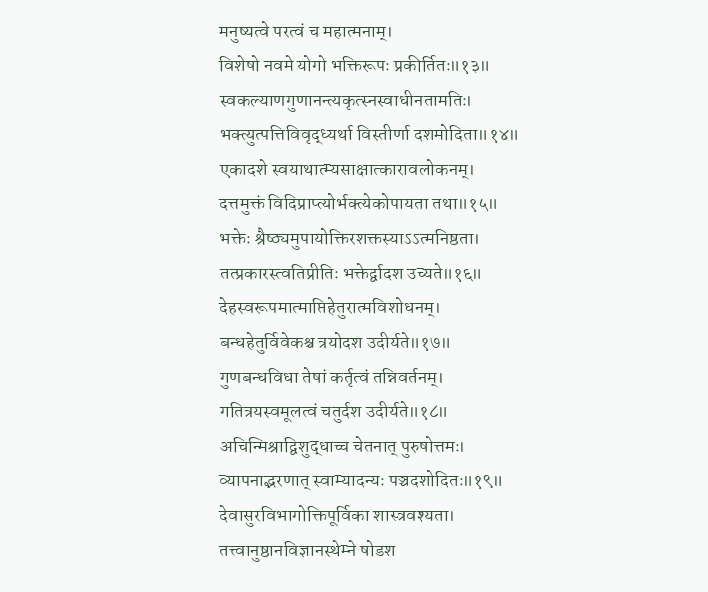मनुष्यत्वे परत्वं च महात्मनाम्।
विशेषो नवमे योगो भक्तिरूपः प्रकीर्तितः॥१३॥
स्वकल्याणगुणानन्त्यकृत्स्नस्वाधीनतामतिः।
भक्त्युत्पत्तिविवृद्‌ध्यर्था विस्तीर्णा दशमोदिता॥१४॥
एकादशे स्वयाथात्म्यसाक्षात्कारावलोकनम्।
दत्तमुक्तं विदिप्राप्त्योर्भक्त्येकोपायता तथा॥१५॥
भक्तेः श्रैष्ठ्यमुपायोक्तिरशक्तस्याऽऽत्मनिष्ठता।
तत्प्रकारस्त्वतिप्रीतिः भक्तेर्द्वादश उच्यते॥१६॥
देहस्वरूपमात्माप्तिहेतुरात्मविशोधनम्।
बन्धहेतुर्विवेकश्च त्रयोदश उदीर्यते॥१७॥
गुणबन्धविधा तेषां कर्तृत्वं तन्निवर्तनम्।
गतित्रयस्वमूलत्वं चतुर्दश उदीर्यते॥१८॥
अचिन्मिश्राद्विशुद्धाच्च चेतनात् पुरुषोत्तमः।
व्यापनाद्भरणात् स्वाम्यादन्यः पञ्चदशोदितः॥१९॥
देवासुरविभागोक्तिपूर्विका शास्त्रवश्यता।
तत्त्वानुष्ठानविज्ञानस्थेम्ने षोडश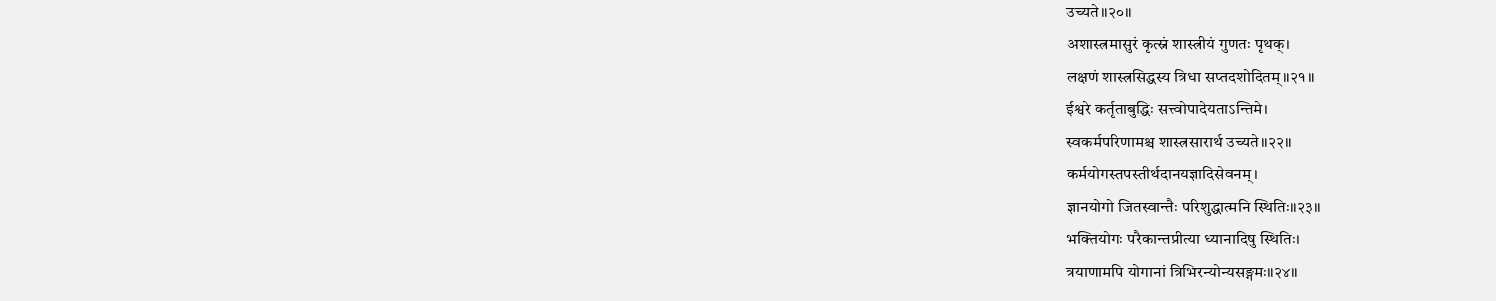उच्यते॥२०॥
अशास्त्रमासुरं कृत्स्नं शास्त्रीयं गुणतः पृथक्।
लक्षणं शास्त्रसिद्धस्य त्रिधा सप्तदशोदितम्॥२१॥
ईश्वरे कर्तृताबुद्धिः सत्त्वोपादेयताऽन्तिमे।
स्वकर्मपरिणामश्च शास्त्रसारार्थ उच्यते॥२२॥
कर्मयोगस्तपस्तीर्थदानयज्ञादिसेवनम्।
ज्ञानयोगो जितस्वान्तैः परिशुद्धात्मनि स्थितिः॥२३॥
भक्तियोगः परैकान्तप्रीत्या ध्यानादिषु स्थितिः।
त्रयाणामपि योगानां त्रिभिरन्योन्यसङ्गमः॥२४॥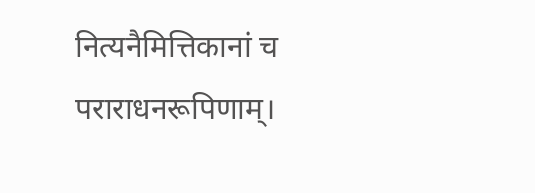नित्यनैमित्तिकानां च पराराधनरूपिणाम्।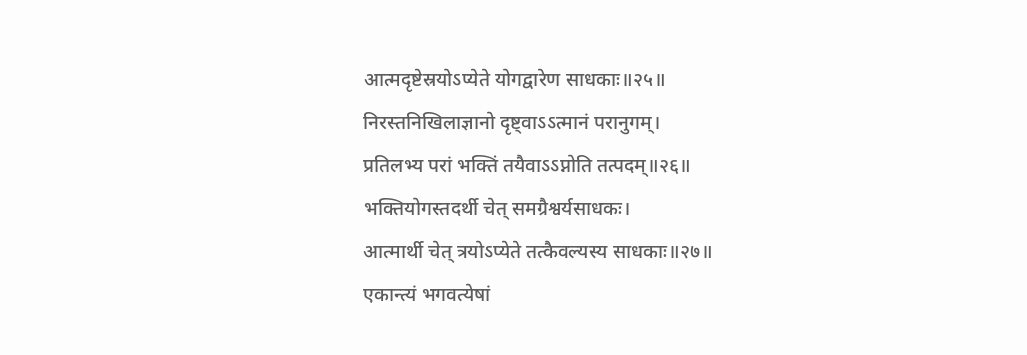आत्मदृष्टेस्रयोऽप्येते योगद्वारेण साधकाः॥२५॥
निरस्तनिखिलाज्ञानो दृष्ट्वाऽऽत्मानं परानुगम्।
प्रतिलभ्य परां भक्तिं तयैवाऽऽप्नोति तत्पदम्॥२६॥
भक्तियोगस्तदर्थी चेत् समग्रैश्वर्यसाधकः।
आत्मार्थी चेत् त्रयोऽप्येते तत्कैवल्यस्य साधकाः॥२७॥
एकान्त्यं भगवत्येषां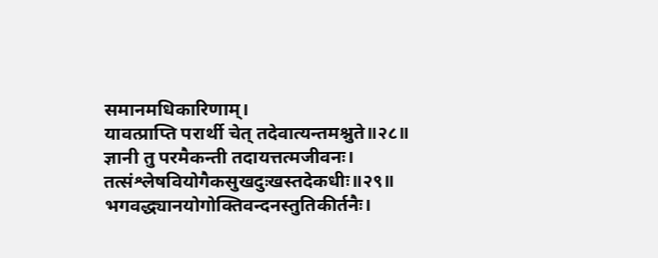समानमधिकारिणाम्।
यावत्प्राप्ति परार्थी चेत् तदेवात्यन्तमश्नुते॥२८॥
ज्ञानी तु परमैकन्ती तदायत्तत्मजीवनः।
तत्संश्लेषवियोगैकसुखदुःखस्तदेकधीः॥२९॥
भगवद्ध्यानयोगोक्तिवन्दनस्तुतिकीर्तनैः।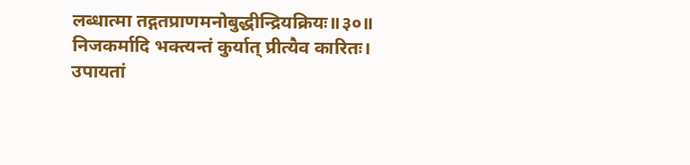लब्धात्मा तद्गतप्राणमनोबुद्धीन्द्रियक्रियः॥३०॥
निजकर्मादि भक्त्यन्तं कुर्यात् प्रीत्यैव कारितः।
उपायतां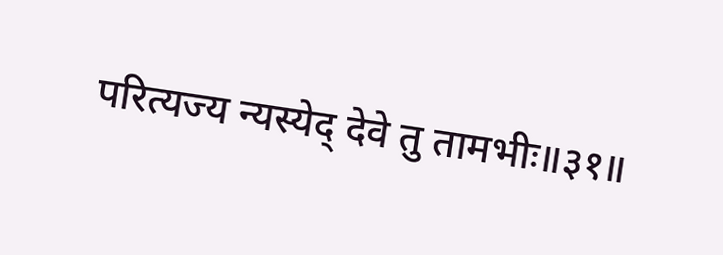परित्यज्य न्यस्येद् देवे तु तामभीः॥३१॥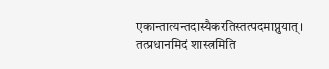एकान्तात्यन्तदास्यैकरतिस्तत्पदमाप्नुयात्।
तत्प्रधानमिदं शास्त्रमिति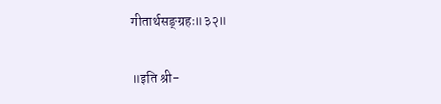गीतार्थसङ्ग्रहः॥३२॥

॥इति श्री-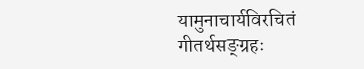यामुनाचार्यविरचितं गीतर्थसङ्ग्रहः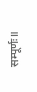सम्पूर्णः॥